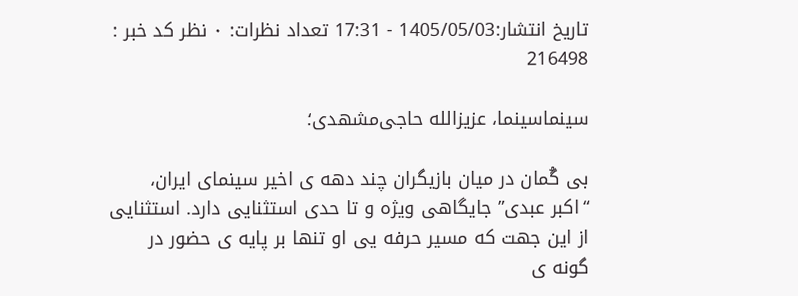تاریخ انتشار:1405/05/03 - 17:31 تعداد نظرات: ۰ نظر کد خبر : 216498

سینماسینما، عزیزالله حاجی‌مشهدی؛

بی گُمان در میان بازیگران چند دهه ی اخیر سینمای ایران، “اکبر عبدی” جایگاهی ویژه و تا حدی استثنایی دارد. استثنایی از این جهت که مسیر حرفه یی او تنها بر پایه ی حضور در گونه ی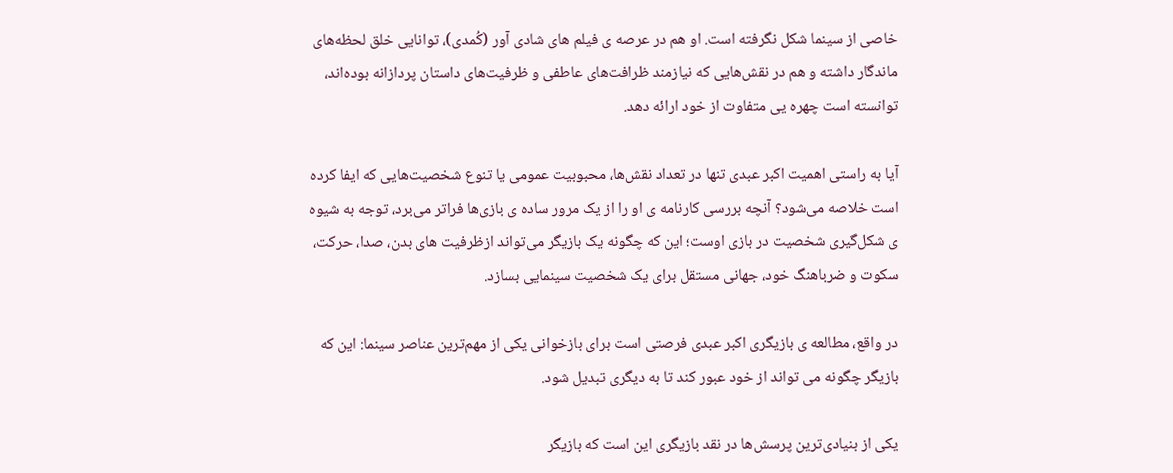خاصی از سینما شکل نگرفته است. او هم در عرصه ی فیلم های شادی آور (کُمدی)، توانایی خلق لحظه‌های ماندگار داشته و هم در نقش‌هایی که نیازمند ظرافت‌های عاطفی و ظرفیت‌های داستان پردازانه بوده‌اند، توانسته است چهره یی متفاوت از خود ارائه دهد.

آیا به راستی اهمیت اکبر عبدی تنها در تعداد نقش‌ها، محبوبیت عمومی یا تنوع شخصیت‌هایی که ایفا کرده است خلاصه می‌شود؟ آنچه بررسی کارنامه ی او را از یک مرور ساده ی بازی‌ها فراتر می‌برد، توجه به شیوه ی شکل‌گیری شخصیت در بازی اوست؛ این که چگونه یک بازیگر می‌تواند ازظرفیت های بدن، صدا، حرکت، سکوت و ضرباهنگ خود، جهانی مستقل برای یک شخصیت سینمایی بسازد.

در واقع، مطالعه ی بازیگری اکبر عبدی فرصتی است برای بازخوانی یکی از مهم‌ترین عناصر سینما: این که بازیگر چگونه می تواند از خود عبور ‌کند تا به دیگری تبدیل شود.

یکی از بنیادی‌ترین پرسش‌ها در نقد بازیگری این است که بازیگر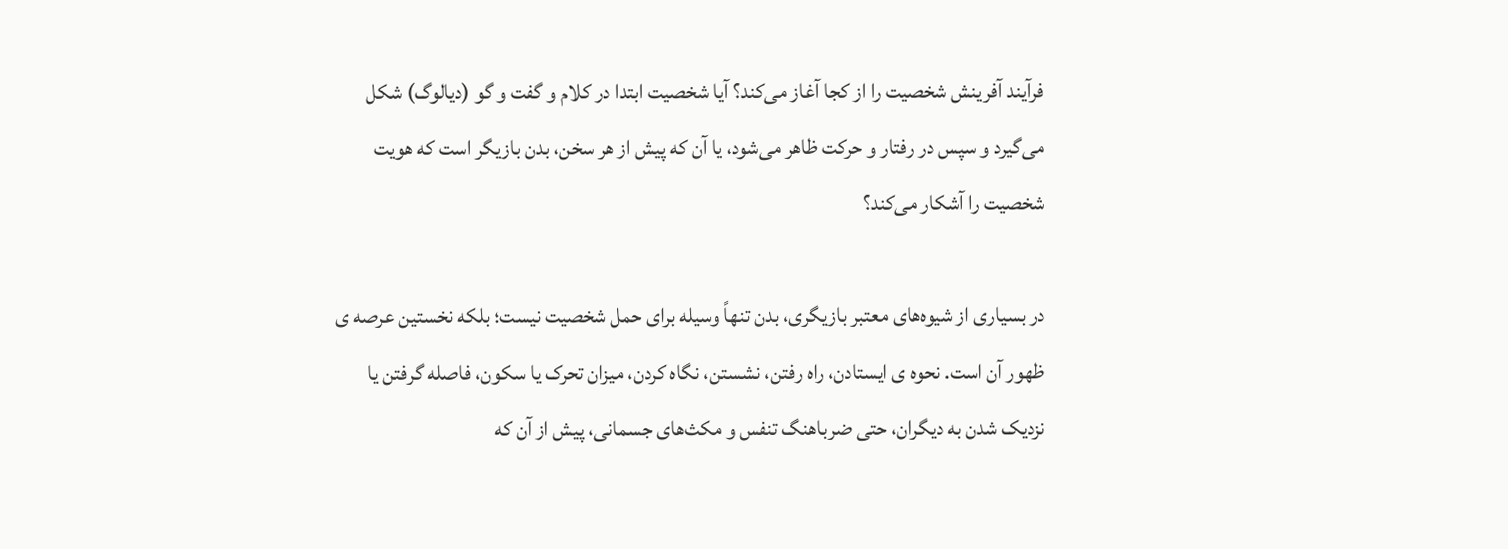فرآیند آفرینش شخصیت را از کجا آغاز می‌کند؟ آیا شخصیت ابتدا در کلام و گفت و گو (دیالوگ) شکل می‌گیرد و سپس در رفتار و حرکت ظاهر می‌شود، یا آن که پیش از هر سخن، بدن بازیگر است که هویت شخصیت را آشکار می‌کند؟

در بسیاری از شیوه‌های معتبر بازیگری، بدن تنهاً وسیله برای حمل شخصیت نیست؛ بلکه نخستین عرصه ی ظهور آن است. نحوه ی ایستادن، راه رفتن، نشستن، نگاه کردن، میزان تحرک یا سکون، فاصله گرفتن یا نزدیک شدن به دیگران، حتی ضرباهنگ تنفس و مکث‌های جسمانی، پیش از آن که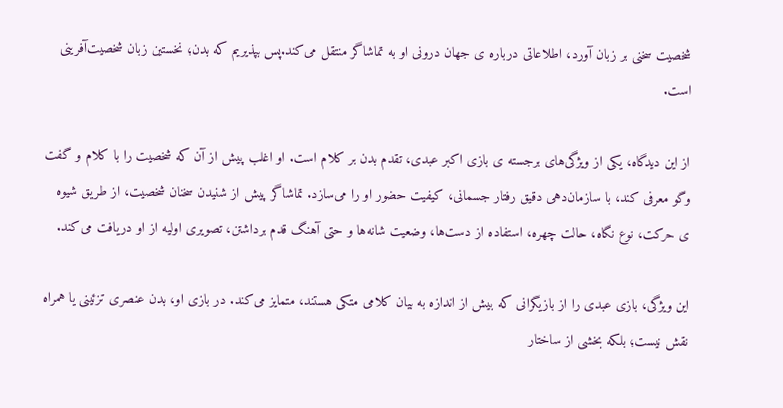شخصیت سخنی بر زبان آورد، اطلاعاتی درباره ی جهان درونی او به تماشاگر منتقل می‌کند.پس بپذیریم که بدن؛ نخستین زبان شخصیت‌آفرینی است.

از این دیدگاه، یکی از ویژگی‌های برجسته ی بازی اکبر عبدی، تقدم بدن بر کلام است. او اغلب پیش از آن که شخصیت را با کلام و گفت وگو معرفی کند، با سازمان‌دهی دقیق رفتار جسمانی، کیفیت حضور او را می‌سازد. تماشاگر پیش از شنیدن سخنان شخصیت، از طریق شیوه ی حرکت، نوع نگاه، حالت چهره، استفاده از دست‌ها، وضعیت شانه‌ها و حتی آهنگ قدم برداشتن، تصویری اولیه از او دریافت می‌کند.

این ویژگی، بازی عبدی را از بازیگرانی که بیش از اندازه به بیان کلامی متکی هستند، متمایز می‌کند. در بازی او، بدن عنصری تزئینی یا همراه نقش نیست؛ بلکه بخشی از ساختار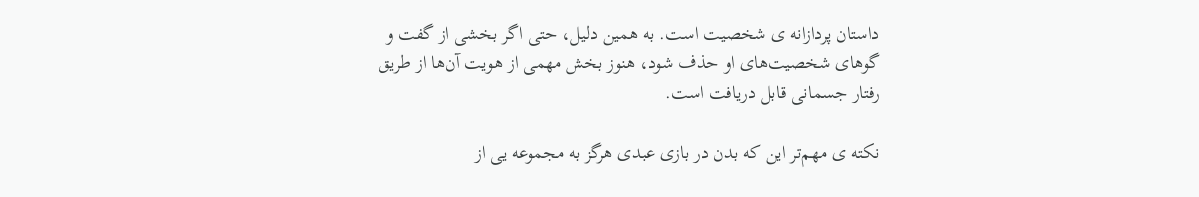داستان پردازانه ی شخصیت است. به همین دلیل، حتی اگر بخشی از گفت و گوهای شخصیت‌های او حذف شود، هنوز بخش مهمی از هویت آن‌ها از طریق رفتار جسمانی قابل دریافت است.

نکته ی مهم‌تر این که بدن در بازی عبدی هرگز به مجموعه یی از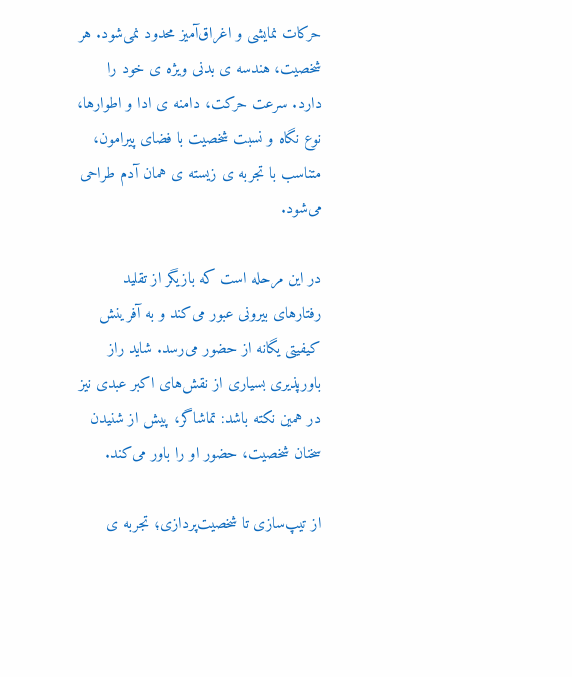حرکات نمایشی و اغراق‌آمیز محدود نمی‌شود. هر شخصیت، هندسه ی بدنی ویژه ی خود را دارد. سرعت حرکت، دامنه ی ادا و اطوارها، نوع نگاه و نسبت شخصیت با فضای پیرامون، متناسب با تجربه ی زیسته ی همان آدم طراحی می‌شود.

در این مرحله است که بازیگر از تقلید رفتارهای بیرونی عبور می‌کند و به آفرینش کیفیتی یگانه از حضور می‌رسد. شاید راز باورپذیری بسیاری از نقش‌های اکبر عبدی نیز در همین نکته باشد: تماشاگر، پیش از شنیدن سخنان شخصیت، حضور او را باور می‌کند.

از تیپ‌سازی تا شخصیت‌پردازی؛ تجربه ی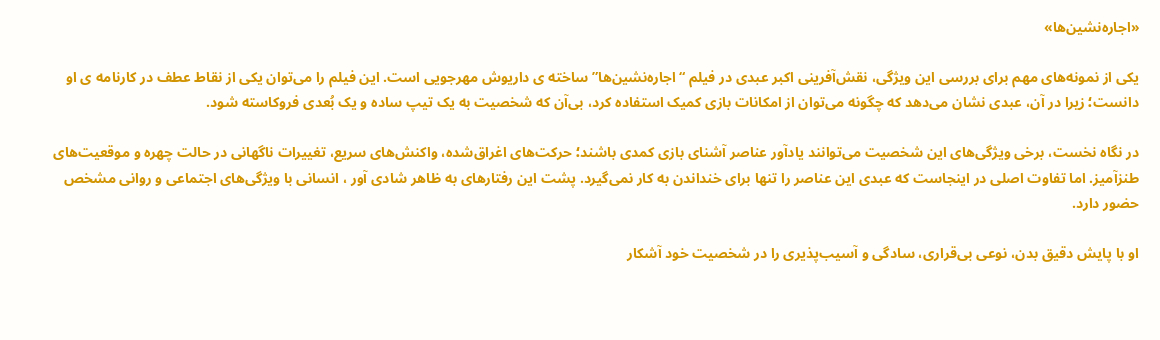«اجاره‌نشین‌ها»

یکی از نمونه‌های مهم برای بررسی این ویژگی، نقش‌آفرینی اکبر عبدی در فیلم “اجاره‌نشین‌ها” ساخته ی داریوش مهرجویی است. این فیلم را می‌توان یکی از نقاط عطف در کارنامه ی او دانست؛ زیرا در آن، عبدی نشان می‌دهد که چگونه می‌توان از امکانات بازی کمیک استفاده کرد، بی‌آن که شخصیت به یک تیپ ساده و یک ‌بُعدی فروکاسته شود.

در نگاه نخست، برخی ویژگی‌های این شخصیت می‌توانند یادآور عناصر آشنای بازی کمدی باشند؛ حرکت‌های اغراق‌شده، واکنش‌های سریع، تغییرات ناگهانی در حالت چهره و موقعیت‌های طنزآمیز. اما تفاوت اصلی در اینجاست که عبدی این عناصر را تنها برای خنداندن به کار نمی‌گیرد. پشت این رفتارهای به ظاهر شادی آور ، انسانی با ویژگی‌های اجتماعی و روانی مشخص حضور دارد.

او با پایش دقیق بدن، نوعی بی‌قراری، سادگی و آسیب‌پذیری را در شخصیت خود آشکار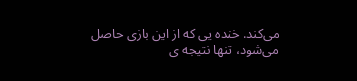می‌کند. خنده یی که از این بازی حاصل می‌شود، تنها نتیجه ی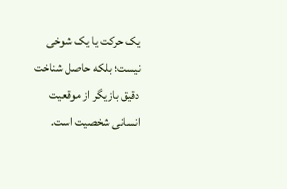یک حرکت یا یک شوخی نیست؛ بلکه حاصل شناخت دقیق بازیگر از موقعیت انسانی شخصیت است.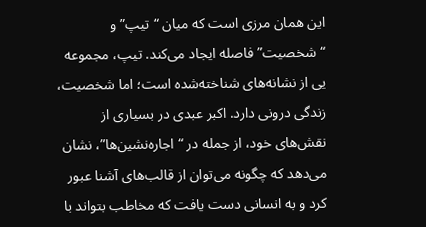این همان مرزی است که میان “تیپ” و “شخصیت” فاصله ایجاد می‌کند. تیپ، مجموعه‌ یی از نشانه‌های شناخته‌شده است؛ اما شخصیت، زندگی درونی دارد. اکبر عبدی در بسیاری از نقش‌های خود، از جمله در “اجاره‌نشین‌ها”، نشان می‌دهد که چگونه می‌توان از قالب‌های آشنا عبور کرد و به انسانی دست یافت که مخاطب بتواند با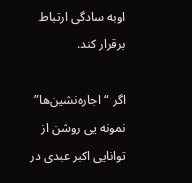اوبه سادگی ارتباط برقرار کند.

اگر “اجاره‌نشین‌ها” نمونه‌ یی روشن از توانایی اکبر عبدی در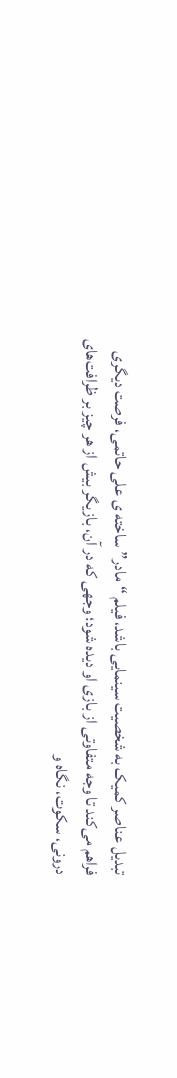تبدیل عناصر کمیک به شخصیت سینمایی باشد، فیلم “مادر” ساخته ی علی حاتمی، فرصت دیگری فراهم می‌کند تا وجه متفاوتی از بازی او دیده شود؛ وجهی که در آن، بازیگر بیش از هر چیز بر ظرافت‌های درونی، سکوت، نگاه و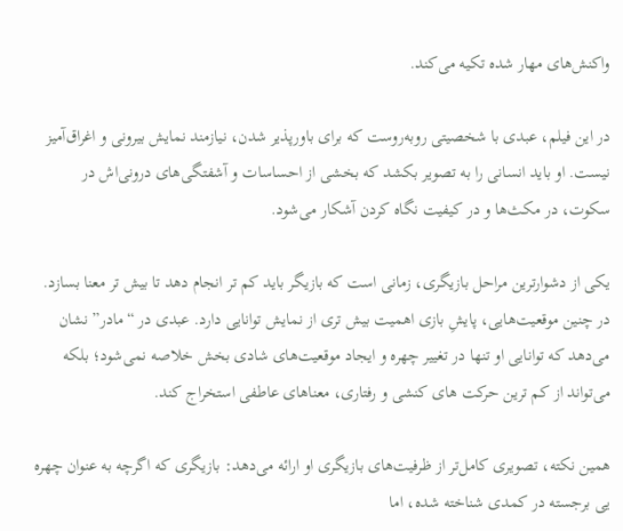واکنش‌های مهار ‌شده تکیه می‌کند.

در این فیلم، عبدی با شخصیتی روبه‌روست که برای باورپذیر شدن، نیازمند نمایش بیرونی و اغراق‌آمیز نیست. او باید انسانی را به تصویر بکشد که بخشی از احساسات و آشفتگی‌های درونی‌اش در سکوت، در مکث‌ها و در کیفیت نگاه کردن آشکار می‌شود.

یکی از دشوارترین مراحل بازیگری، زمانی است که بازیگر باید کم تر انجام دهد تا بیش تر معنا بسازد. در چنین موقعیت‌هایی، پایشِ بازی اهمیت بیش تری از نمایش توانایی دارد. عبدی در “مادر” نشان می‌دهد که توانایی او تنها در تغییر چهره و ایجاد موقعیت‌های شادی بخش خلاصه نمی‌شود؛ بلکه می‌تواند از کم ترین حرکت های کنشی و رفتاری، معناهای عاطفی استخراج کند.

همین نکته، تصویری کامل‌تر از ظرفیت‌های بازیگری او ارائه می‌دهد: بازیگری که اگرچه به عنوان چهره‌ یی برجسته در کمدی شناخته شده، اما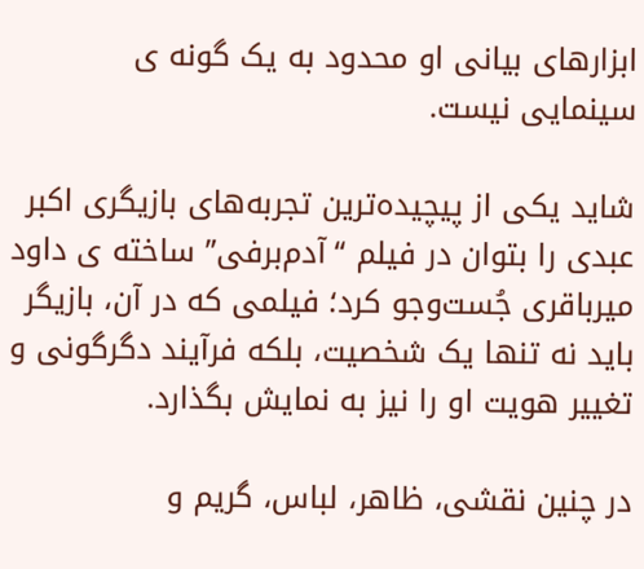ابزارهای بیانی او محدود به یک گونه ی سینمایی نیست.

شاید یکی از پیچیده‌ترین تجربه‌های بازیگری اکبر عبدی را بتوان در فیلم “آدم‌برفی” ساخته ی داود میرباقری جُست‌وجو کرد؛ فیلمی که در آن، بازیگر باید نه تنها یک شخصیت، بلکه فرآیند دگرگونی و تغییر هویت او را نیز به نمایش بگذارد.

در چنین نقشی، ظاهر، لباس، گریم و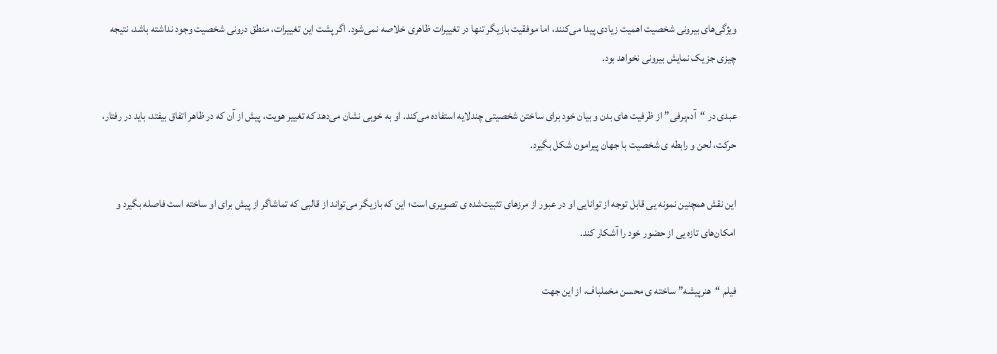ویژگی‌های بیرونی شخصیت اهمیت زیادی پیدا می‌کنند، اما موفقیت بازیگر تنها در تغییرات ظاهری خلاصه نمی‌شود. اگر پشت این تغییرات، منطق درونی شخصیت وجود نداشته باشد، نتیجه چیزی جز یک نمایش بیرونی نخواهد بود.

عبدی در “آدم‌برفی” از ظرفیت های بدن و بیان خود برای ساختن شخصیتی چندلایه استفاده می‌کند. او به خوبی نشان می‌دهد که تغییر هویت، پیش از آن که در ظاهر اتفاق بیفتد، باید در رفتار، حرکت، لحن و رابطه ی شخصیت با جهان پیرامون شکل بگیرد.

این نقش همچنین نمونه‌ یی قابل توجه از توانایی او در عبور از مرزهای تثبیت‌شده ی تصویری است؛ این که بازیگر می‌تواند از قالبی که تماشاگر از پیش برای او ساخته است فاصله بگیرد و امکان‌های تازه یی از حضور خود را آشکار کند.

فیلم “هنرپیشه” ساخته ی محسن مخملباف، از این جهت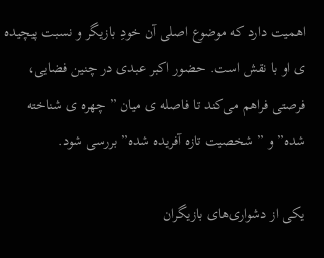اهمیت دارد که موضوع اصلی آن خودِ بازیگر و نسبت پیچیده ی او با نقش است. حضور اکبر عبدی در چنین فضایی، فرصتی فراهم می‌کند تا فاصله ی میان ” چهره ی شناخته شده” و ” شخصیت تازه آفریده شده” بررسی شود.

یکی از دشواری‌های بازیگران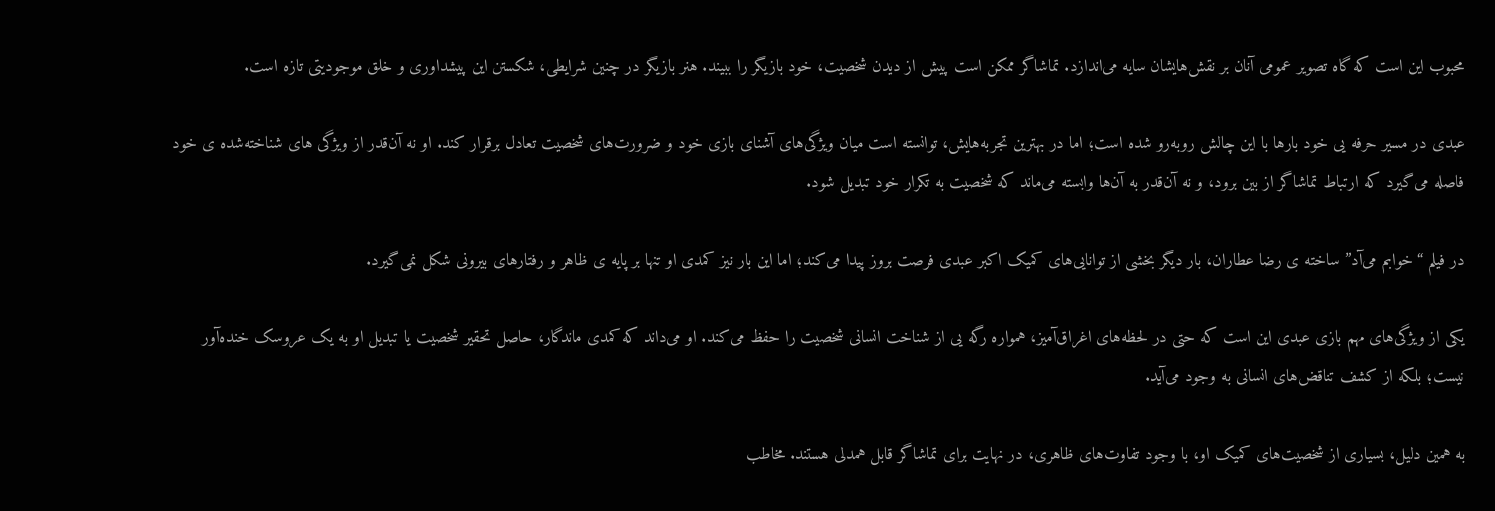محبوب این است که گاه تصویر عمومی آنان بر نقش‌هایشان سایه می‌اندازد. تماشاگر ممکن است پیش از دیدن شخصیت، خود بازیگر را ببیند. هنر بازیگر در چنین شرایطی، شکستن این پیشداوری و خلق موجودیتی تازه است.

عبدی در مسیر حرفه‌ یی خود بارها با این چالش روبه‌رو شده است؛ اما در بهترین تجربه‌هایش، توانسته است میان ویژگی‌های آشنای بازی خود و ضرورت‌های شخصیت تعادل برقرار کند. او نه آن‌قدر از ویژگی های شناخته‌شده ی خود فاصله می‌گیرد که ارتباط تماشاگر از بین برود، و نه آن‌قدر به آن‌ها وابسته می‌ماند که شخصیت به تکرار خود تبدیل شود.

در فیلم “خوابم می‌آد” ساخته ی رضا عطاران، بار دیگر بخشی از توانایی‌های کمیک اکبر عبدی فرصت بروز پیدا می‌کند؛ اما این بار نیز کمدی او تنها بر پایه ی ظاهر و رفتارهای بیرونی شکل نمی‌گیرد.

یکی از ویژگی‌های مهم بازی عبدی این است که حتی در لحظه‌های اغراق‌آمیز، همواره رگه‌ یی از شناخت انسانی شخصیت را حفظ می‌کند. او می‌داند که کمدی ماندگار، حاصل تحقیر شخصیت یا تبدیل او به یک عروسک خنده‌آور نیست؛ بلکه از کشف تناقض‌های انسانی به وجود می‌آید.

به همین دلیل، بسیاری از شخصیت‌های کمیک او، با وجود تفاوت‌های ظاهری، در نهایت برای تماشاگر قابل همدلی هستند. مخاطب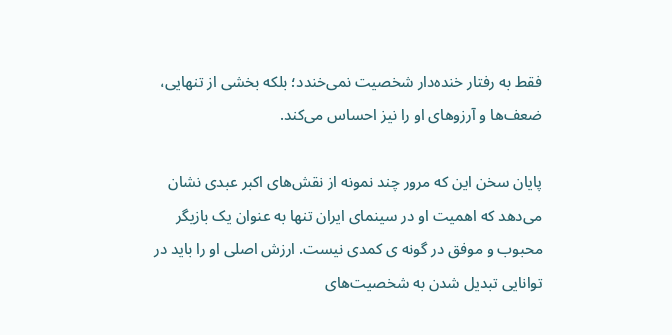فقط به رفتار خنده‌دار شخصیت نمی‌خندد؛ بلکه بخشی از تنهایی، ضعف‌ها و آرزوهای او را نیز احساس می‌کند.

پایان سخن این که مرور چند نمونه از نقش‌های اکبر عبدی نشان می‌دهد که اهمیت او در سینمای ایران تنها به عنوان یک بازیگر محبوب و موفق در گونه ی کمدی نیست. ارزش اصلی او را باید در توانایی تبدیل شدن به شخصیت‌های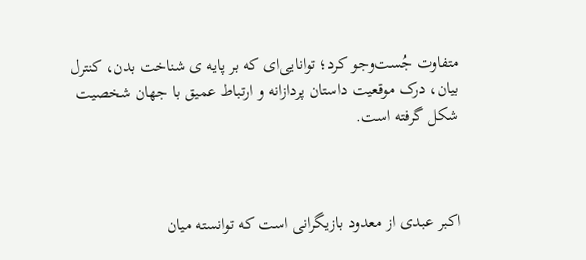متفاوت جُست‌وجو کرد؛ توانایی‌ای که بر پایه ی شناخت بدن، کنترل بیان، درک موقعیت داستان پردازانه و ارتباط عمیق با جهان شخصیت شکل گرفته است.



اکبر عبدی از معدود بازیگرانی است که توانسته میان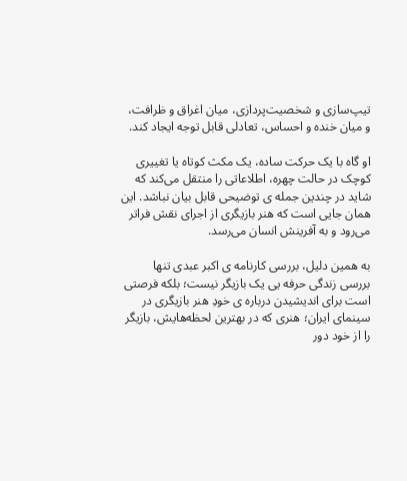تیپ‌سازی و شخصیت‌پردازی، میان اغراق و ظرافت، و میان خنده و احساس، تعادلی قابل توجه ایجاد کند.

او گاه با یک حرکت ساده، یک مکث کوتاه یا تغییری کوچک در حالت چهره، اطلاعاتی را منتقل می‌کند که شاید در چندین جمله ی توضیحی قابل بیان نباشد. این همان جایی است که هنر بازیگری از اجرای نقش فراتر می‌رود و به آفرینش انسان می‌رسد.

به همین دلیل، بررسی کارنامه ی اکبر عبدی تنها بررسی زندگی حرفه‌ یی یک بازیگر نیست؛ بلکه فرصتی است برای اندیشیدن درباره ی خودِ هنر بازیگری در سینمای ایران؛ هنری که در بهترین لحظه‌هایش، بازیگر را از خود دور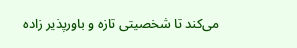می‌کند تا شخصیتی تازه و باورپذیر زاده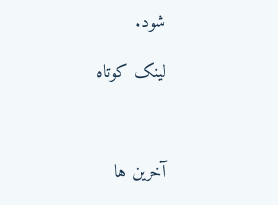شود.

لینک کوتاه



آخرین ها